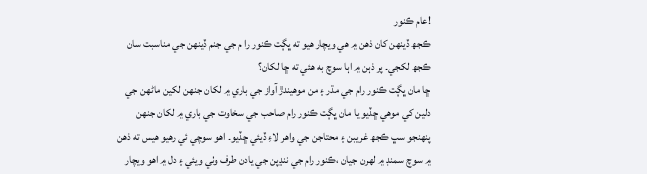!عام ڪنور
ڪجھ ڏينهن کان ذهن ۾ هي ويچار هيو ته ڀڳت ڪنور را م جي جنم ڏينهن جي مناسبت سان ڪجھ لکجي۔ پر ذہن ۾ اہا سوچ به ھئي ته ڇا لکان؟
ڇا مان ڀڳت ڪنور رام جي مڌر ۽ من موهيندڙ آواز جي باري ۾ لکان جنهن لکين ماڻهن جي دلين کي موهي ڇڏيو يا مان ڀڳت ڪنور رام صاحب جي سخاوت جي باري ۾ لکان جنهن پنهنجو سڀ ڪجھ غريبن ۽ محتاجن جي واهر لاءِ ڏيئي ڇڏيو۔ اهو سوچي ئي رهيو ھيس ته ذهن ۾ سوچ سمنڊ ۾ لهرن جيان ،ڪنور رام جي ننڍپن جي يادن طرف وٺي ويئي ۽ دل ۾ اهو ويچار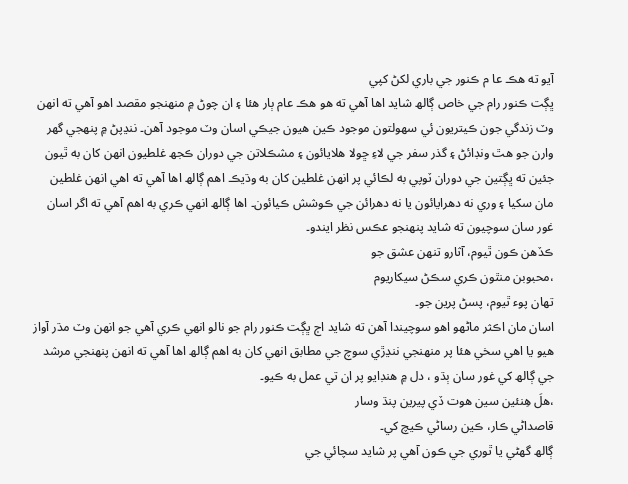آيو ته هڪ عا م ڪنور جي باري لکڻ کپي
ڀڳت ڪنور رام جي خاص ڳالھ شايد اها آهي ته هو هڪ عام ٻار ھئا ۽ ان چوڻ ۾ منهنجو مقصد اهو آهي ته انهن وٽ زندگي جون ڪيتريون ئي سهولتون موجود ڪين هيون جيڪي اسان وٽ موجود آهن۔ ننڍپڻ ۾ پنهجي گهر وارن جو هٿ ونڊائڻ ۽ گذر سفر جي لاءِ ڇولا هلايائون ۽ مشڪلاتن جي دوران ڪجھ غلطيون انهن کان به ٿيون جئين ته ڀڳتين جي دوران ٽوپي به لڪائي پر انهن غلطين کان به وڌيڪ اهم ڳالھ اها آهي ته اهي انهن غلطين مان سکيا ۽ وري نه دهرايائون يا نه دهرائن جي ڪوشش ڪيائون۔ اھا ڳالھ انهي ڪري به اھم آهي ته اگر اسان غور سان سوچيون ته شايد پنهنجو عڪس نظر ايندو۔
ڪڏهن ڪون ٿيوم، آثارو تنهن عشق جو
،محبوبن منٿون ڪري سڪڻ سيکاريوم
تهان پوء ٿيوم، پسڻ پرين جو۔
اسان مان اڪثر ماڻهو اهو سوچيندا آهن ته شايد اڄ ڀڳت ڪنور رام جو نالو انهي ڪري آهي جو انهن وٽ مڌر آواز هيو يا اهي سخي ھئا پر منهنجي ننڍڙي سوچ جي مطابق انهي کان به اهم ڳالھ اها آهي ته انهن پنهنجي مرشد جي ڳالھ کي غور سان ٻڌو ، دل ۾ هنڊايو پر ان تي عمل به ڪيو۔
،هلَ هِنئين سين هوت ڏي پيرين پنڌ وسار
قاصداڻي ڪار، ڪين رساڻي ڪيچ کي۔
ڳالھ گهڻي يا ٿوري جي ڪون آهي پر شايد سچائي جي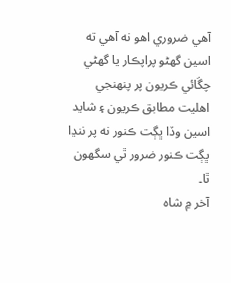آهي ضروري اهو نه آهي ته اسين گهڻو پراپڪار يا گهڻي چڱائي ڪريون پر پنهنجي اهليت مطابق ڪريون ۽ شايد اسين وڏا ڀڳت ڪنور نه پر ننڍا ڀڳت ڪنور ضرور ٿي سگهون ٿا۔
آخر ۾ شاه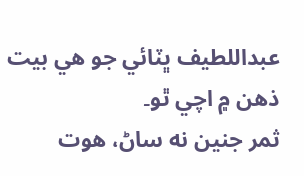عبداللطيف ڀٽائي جو ھي بيت ذهن ۾ اچي ٿو۔
ثمر جنين نه ساڻ، هوت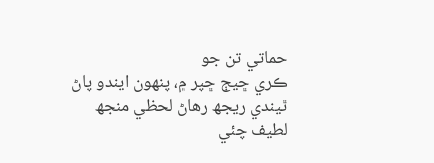حماتي تن جو
ڪري ڇيڄ ڇپر ۾، پنهون ايندو پاڻ
ٿيندي ريجھ رھاڻ لحظي منجھ لطيف چئي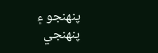پنهنجو ۽ پنهنجي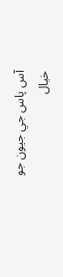آس پاس جي جيون جو خيال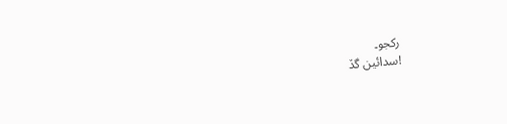رکجو۔
!سدائين گڏ